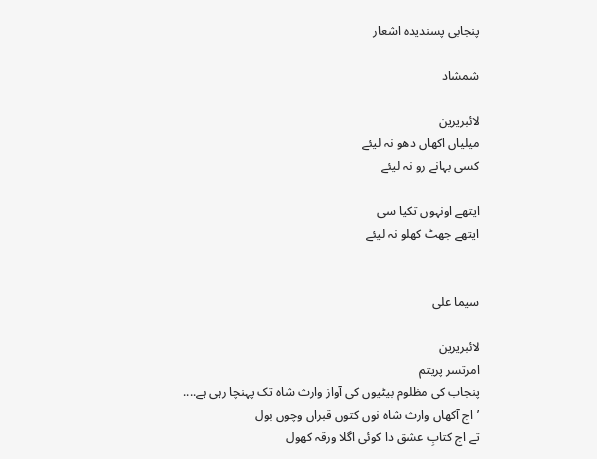پنجابی پسندیدہ اشعار

شمشاد

لائبریرین
میلیاں اکھاں دھو نہ لیئے
کسی بہانے رو نہ لیئے

ایتھے اونہوں تکیا سی
ایتھے جھٹ کھلو نہ لیئے


سیما علی

لائبریرین
امرتسر پریتم
پنجاب کی مظلوم بیٹیوں کی آواز وارث شاہ تک پہنچا رہی ہے....
’اج آکھاں وارث شاہ نوں کتوں قبراں وچوں بول
تے اج کتابِ عشق دا کوئی اگلا ورقہ کھول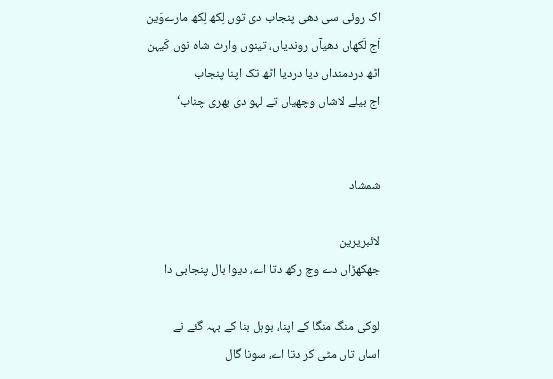اک روئی سی دھی پنجاب دی توں لِکھ لِکھ مارےوَین
اَج لَکھاں دھیآں روندیاں، تینوں وارث شاہ نوں کَیہن
اٹھ دردمنداں دیا دردیا اٹھ تک اپنا پنجاب
اج بیلے لاشاں وچھیاں تے لہو دی بھری چناب‘


شمشاد

لائبریرین
جھکھڑاں دے وچ رکھ دتا اے، دیوا بال پنجابی دا

لوکی منگ منگا کے اپنا، بوہل بنا کے بہہ گئے نے
اساں تاں مٹی کر دتا اے، سونا گال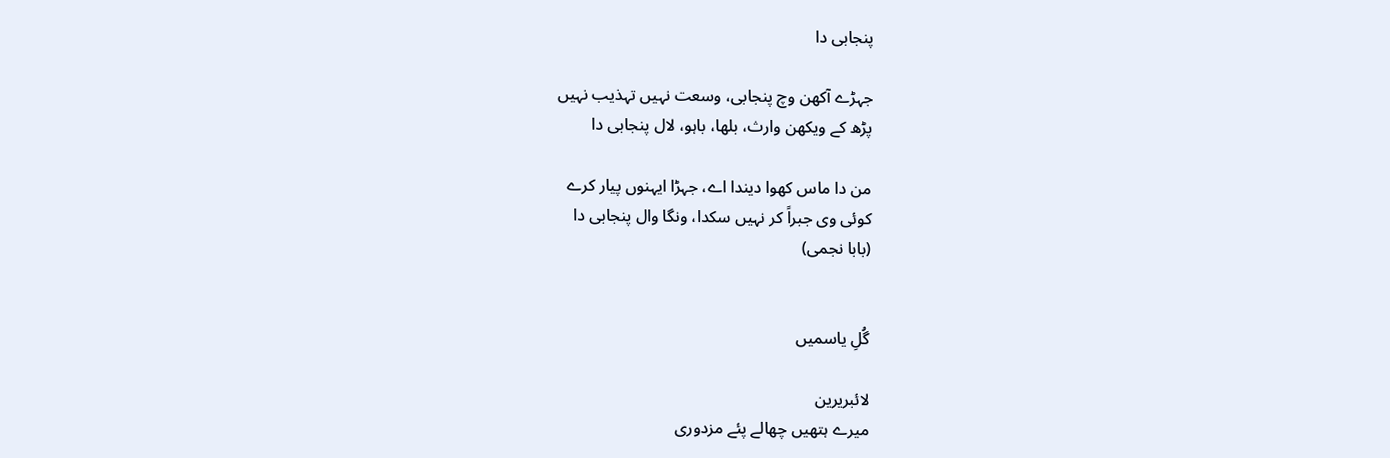پنجابی دا

جہڑے آکھن وچ پنجابی، وسعت نہیں تہذیب نہیں
پڑھ کے ویکھن وارث، بلھا، باہو، لال پنجابی دا

من دا ماس کھوا دیندا اے، جہڑا ایہنوں پیار کرے
کوئی وی جبراً کر نہیں سکدا، ونگا وال پنجابی دا
(بابا نجمی)


گُلِ یاسمیں

لائبریرین
میرے ہتھیں چھالے پئے مزدوری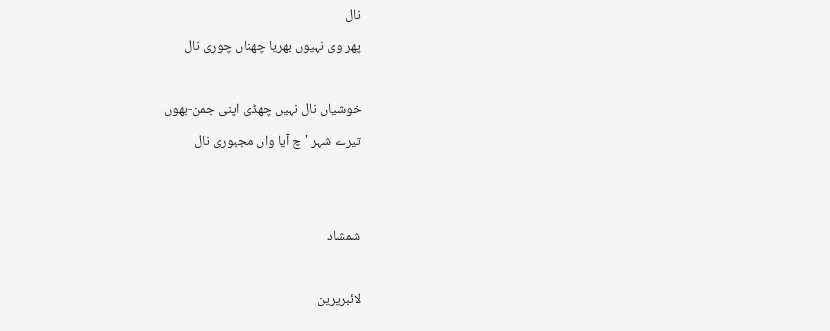نال
پھر وی نہیوں بھریا چھناں چوری نال

خوشیاں نال نہیں چھڈی اپنی جمن-بھوں
تیرے شہر 'چ آیا واں مجبوری نال


شمشاد

لائبریرین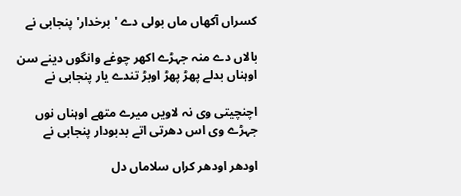کسراں آکھاں ماں بولی دے 'برخدار' پنجابی نے

بالاں دے منہ جہڑے اکھر چوغے وانگوں دینے سن
اوہناں بدلے پھڑ پھڑ اوبڑ تندے یار پنجابی نے

اچنچیتی وی نہ لاویں میرے متھے اوہناں نوں
جہڑے وی اس دھرتی اتے بدبودار پنجابی نے

اودھر اودھر کراں سلاماں دل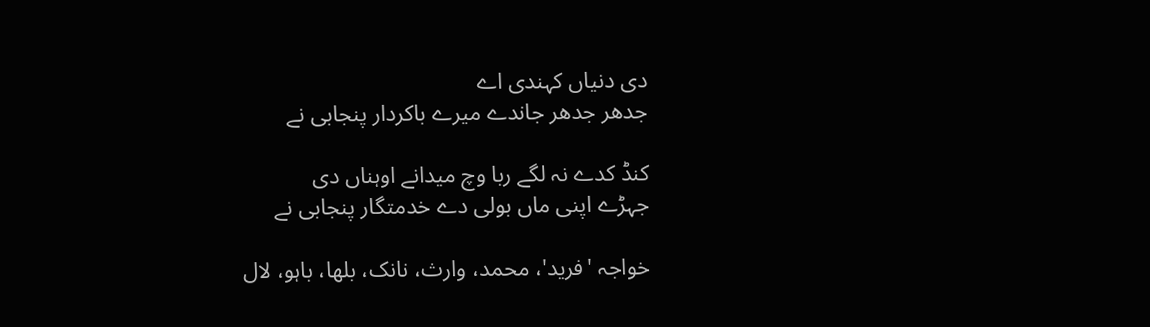دی دنیاں کہندی اے
جدھر جدھر جاندے میرے باکردار پنجابی نے

کنڈ کدے نہ لگے ربا وچ میدانے اوہناں دی
جہڑے اپنی ماں بولی دے خدمتگار پنجابی نے

خواجہ 'فرید'، محمد، وارث، نانک، بلھا، باہو، لال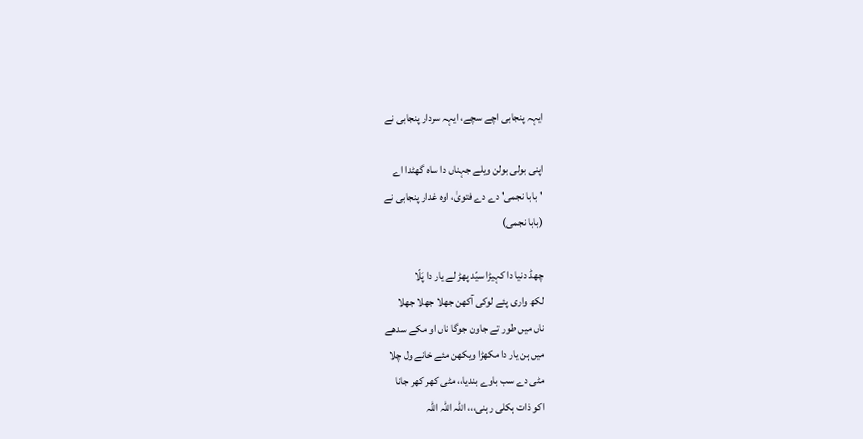ایہہ پنجابی اچے سچے، ایہہ سردار پنجابی نے

اپنی بولی بولن ویلے جہناں دا ساہ گھٹدا اے
'بابا نجمی' دے دے فتویٰ، اوہ غدار پنجابی نے
(بابا نجمی)

چھڈ دنیا دا کہیڑا سیّد پھڑ لے یار دا پَلّا
لکھ واری پئے لوکی آکھن جھلا جھلا جھلا
ناں میں طور تے جاون جوگا ناں او مکے سدھے
میں ہن یار دا مکھڑا ویکھن مئے خانے ول چلا
مٹی دے سب باوے بندیا،، مٹی کھر کھر جانا
اکو ذات ہکلی رہنی،،، اللہ اللہ اللہ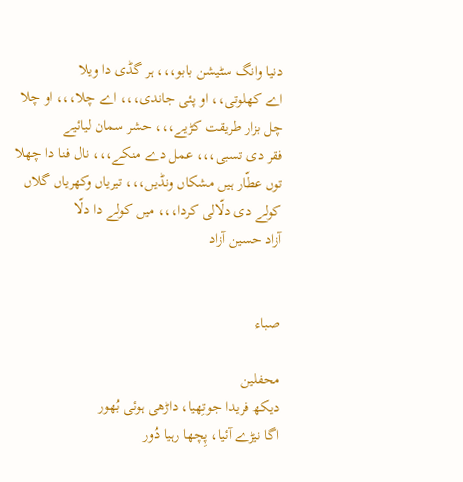دنیا وانگ سٹیشن بابو،،، ہر گڈی دا ویلا
اے کھلوتی،، او پئی جاندی،،، اے چلا،،، او چلا
چل بزار طریقت کڑیے،،، حشر سمان لیائیے
فقر دی تسبی،،، عمل دے منکے،،، نال فنا دا چھلا
توں عطّار ہیں مشکاں ونڈیں،،، تیریاں وکھریاں گلاں
کولے دی دلّالی کردا،،، میں کولے دا دلّا
آزاد حسین آزاد


صباء

محفلین
دیکھ فریدا جوتِھیا، داڑھی ہوئی بُھور
اگا نیڑے آئیا، پِچھا رہیا دُور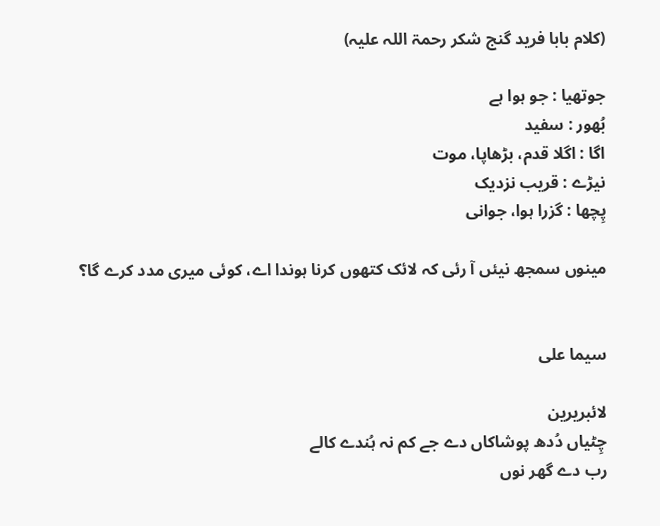(کلام بابا فرید گنج شکر رحمۃ اللہ علیہ)

جوتھیا : جو ہوا ہے
بُھور : سفید
اگا : اگلا قدم، بڑھاپا، موت
نیڑے : قریب نزدیک
پِچھا : گزرا ہوا، جوانی

مینوں سمجھ نیئں آ رئی کہ لائک کتھوں کرنا ہوندا اے، کوئی میری مدد کرے گا؟


سیما علی

لائبریرین
چِٹیاں دُدھ پوشاکاں دے جے کم نہ ہُندے کالے
رب دے گھر نوں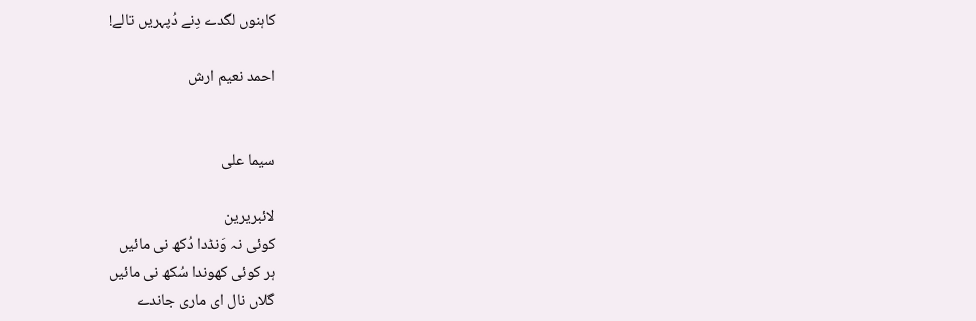کاہنوں لگدے دِنے دُپہریں تالے!

احمد نعیم ارش


سیما علی

لائبریرین
کوئی نہ وَنڈدا دُکھ نی مائیں
ہر کوئی کھوندا سُکھ نی مائیں
گلاں نال ای ماری جاندے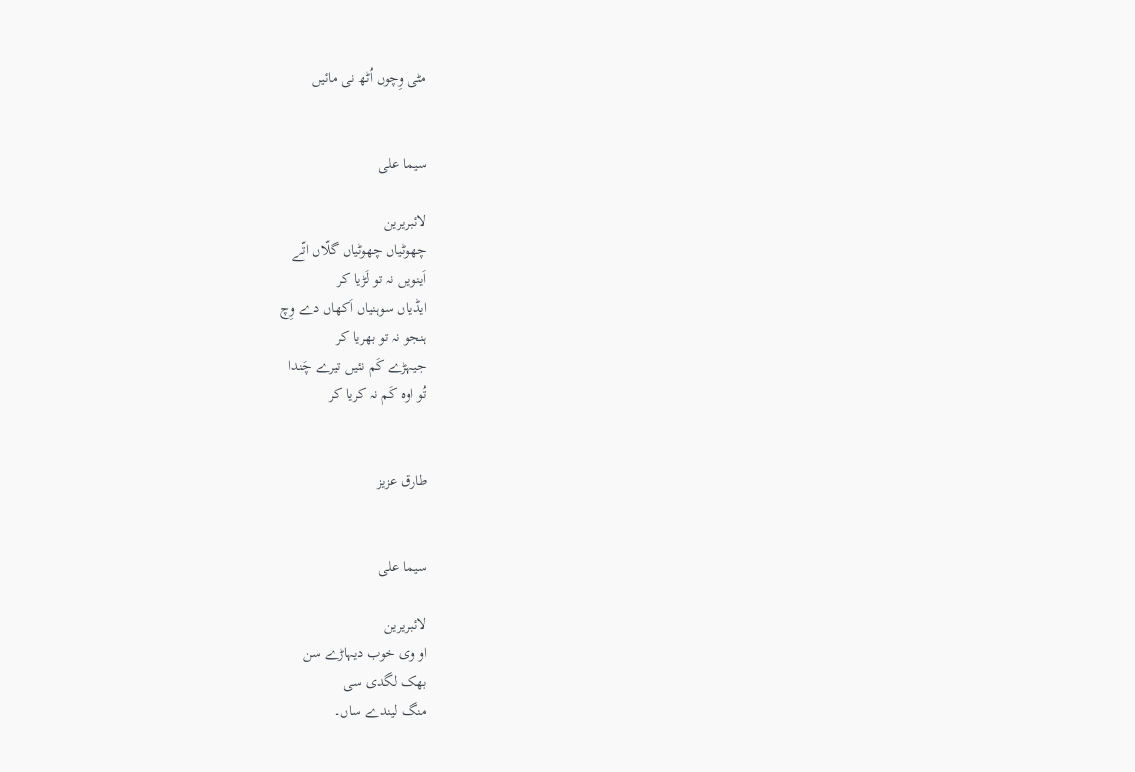مٹی وِچوں اُٹھ نی مائیں


سیما علی

لائبریرین
چھوٹیاں چھوٹیاں گلّاں اتّے
اَینویں نہ تو لَڑیا کر
ایڈیاں سوہنیاں اَکھاں دے وِچ
ہنجو نہ تو بھریا کر
جیہڑے کَم نئیں تیرے چَندا
تُو اوہ کَم نہ کریا کر


طارق عزیز


سیما علی

لائبریرین
او وی خوب دیہاڑے سن
بھک لگدی سی
منگ لیندے ساں۔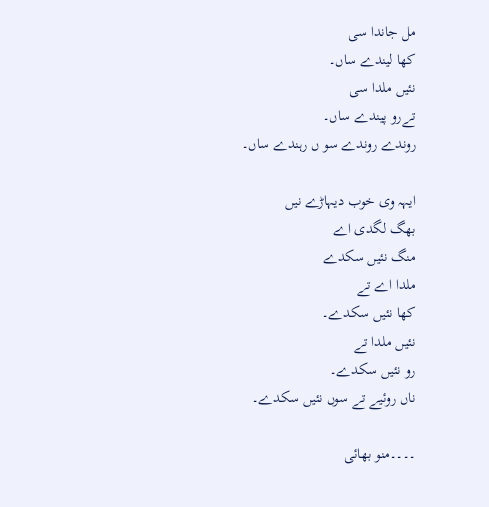مل جاندا سی
کھا لیندے ساں۔
نئیں ملدا سی
تےرو پیندے ساں۔
روندے روندے سو ں رہندے ساں۔

ایہہ وی خوب دیہاڑے نیں
بھگ لگدی اے
منگ نئیں سکدے
ملدا اے تے
کھا نئیں سکدے۔
نئیں ملدا تے
رو نئیں سکدے۔
ناں روئیے تے سوں نئیں سکدے۔

۔۔۔۔منو بھائی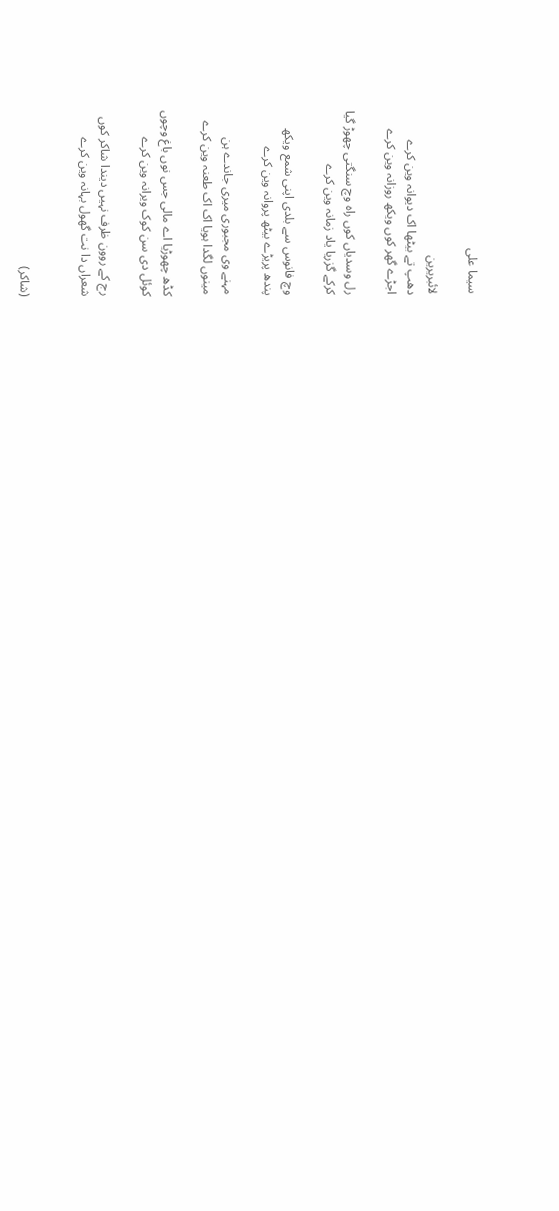سیما علی

لائبریرین
دھپ تے بیٹھا اک دیوانہ وین کرے
اجڑے گھر کوں ویکھ روزانہ وین کرے

رل وسدیاں کوں راہ وچ سنگتی چھوڑ گیا
کرکے گزریا یاد زمانہ وین کرے

وچ فانوس سے بلدی اپنی شمع ویکھ
پندھ پریڑے بیٹھ پروانہ وین کرے

مہنے وی مجبوری میری جاندے ہن
مینوں لگدا ہویا اک اک طعنہ وین کرے

کڈھ چھوڑیا اے مالی جس نوں باغ وچوں
کوئل دی سن کوک ویرانہ وین کرے

رج کے روون ظرف نہیں دیندا شاکر کوں
شعراں دا نت گھول بہانہ وین کرے


(شاکر)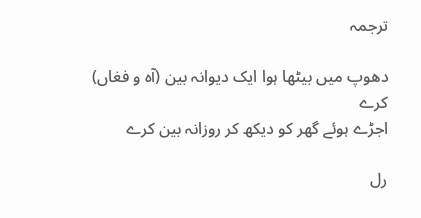ترجمہ

دھوپ میں بیٹھا ہوا ایک دیوانہ بین (آہ و فغاں) کرے
اجڑے ہوئے گھر کو دیکھ کر روزانہ بین کرے

رل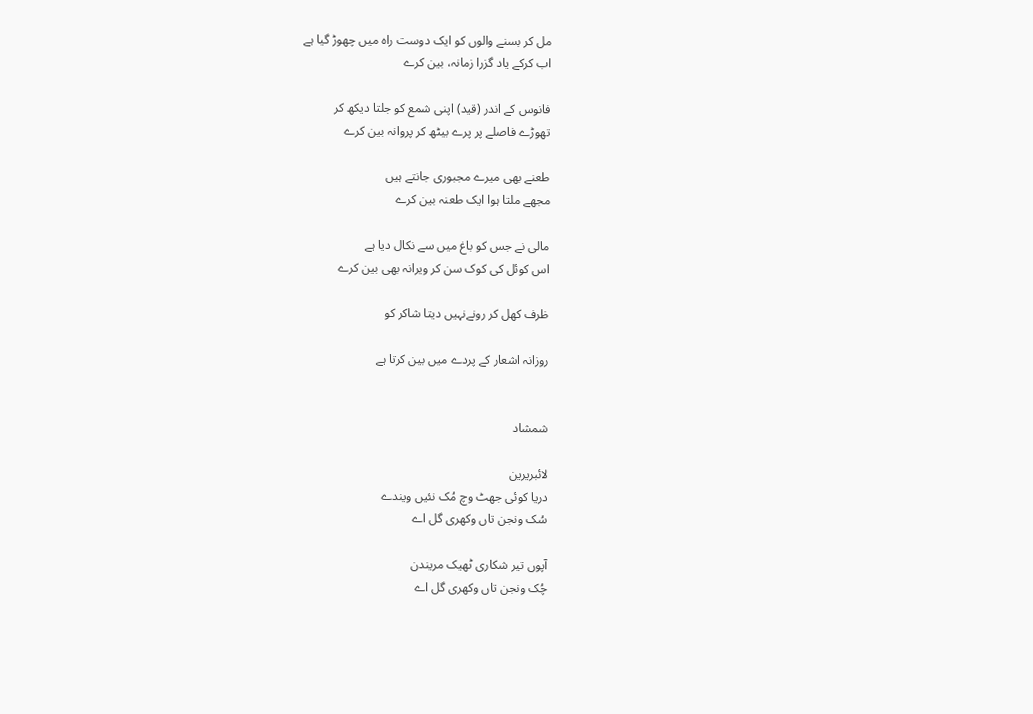مل کر بسنے والوں کو ایک دوست راہ میں چھوڑ گیا ہے
اب کرکے یاد گزرا زمانہ، بین کرے

فانوس کے اندر (قید) اپنی شمع کو جلتا دیکھ کر
تھوڑے فاصلے پر پرے بیٹھ کر پروانہ بین کرے

طعنے بھی میرے مجبوری جانتے ہیں
مجھے ملتا ہوا ایک طعنہ بین کرے

مالی نے جس کو باغ میں سے نکال دیا ہے
اس کوئل کی کوک سن کر ویرانہ بھی بین کرے

ظرف کھل کر رونےنہیں دیتا شاکر کو

روزانہ اشعار کے پردے میں بین کرتا ہے


شمشاد

لائبریرین
دریا کوئی جھٹ وچ مُک نئیں ویندے
سُک ونجن تاں وکھری گل اے

آپوں تیر شکاری ٹھیک مریندن
چُک ونجن تاں وکھری گل اے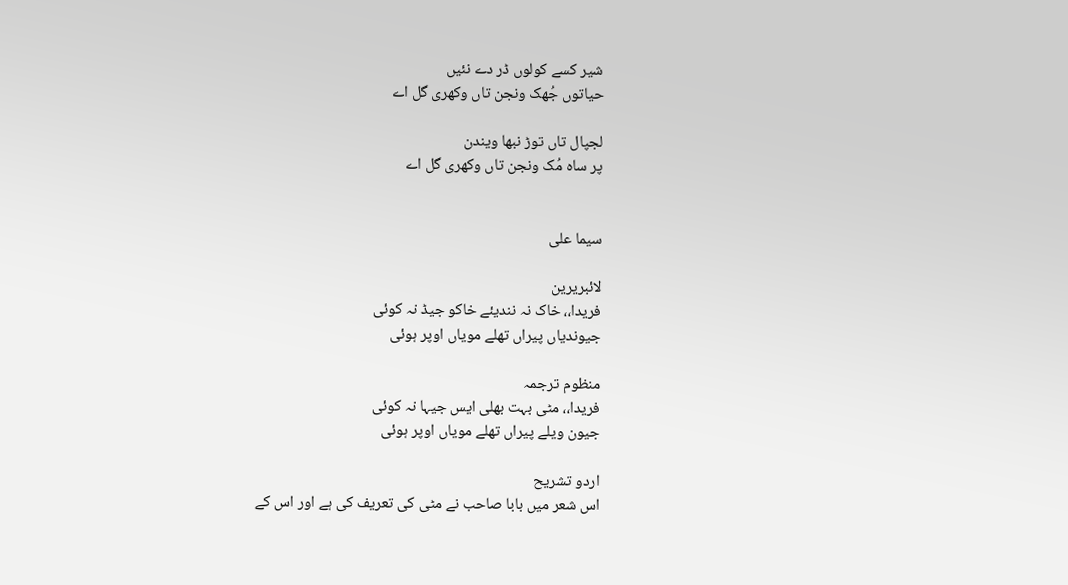شیر کسے کولوں ڈر دے نئیں
حیاتوں جُھک ونجن تاں وکھری گل اے

لجپال تاں توڑ نبھا ویندن
پر ساہ مُک ونجن تاں وکھری گل اے


سیما علی

لائبریرین
فریدا،، خاک نہ نندیئے خاکو جیڈ نہ کوئی
جیوندیاں پیراں تھلے مویاں اوپر ہوئی

منظوم ترجمہ
فریدا،، مٹی بہت بھلی ایس جیہا نہ کوئی
جیون ویلے پیراں تھلے مویاں اوپر ہوئی

اردو تشریح
اس شعر میں بابا صاحب نے مٹی کی تعریف کی ہے اور اس کے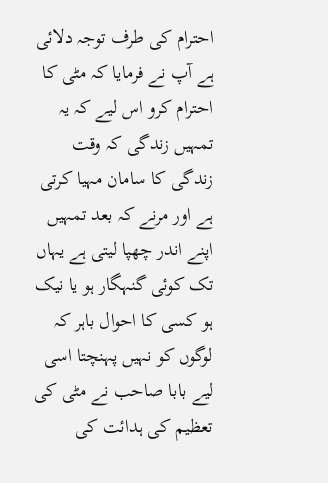احترام کی طرف توجہ دلائی ہے آپ نے فرمایا کہ مٹی کا احترام کرو اس لیے کہ یہ تمہیں زندگی کہ وقت زندگی کا سامان مہیا کرتی ہے اور مرنے کہ بعد تمہیں اپنے اندر چھپا لیتی ہے یہاں تک کوئی گنہگار ہو یا نیک ہو کسی کا احوال باہر کہ لوگوں کو نہیں پہنچتا اسی لیے بابا صاحب نے مٹی کی تعظیم کی ہدائت کی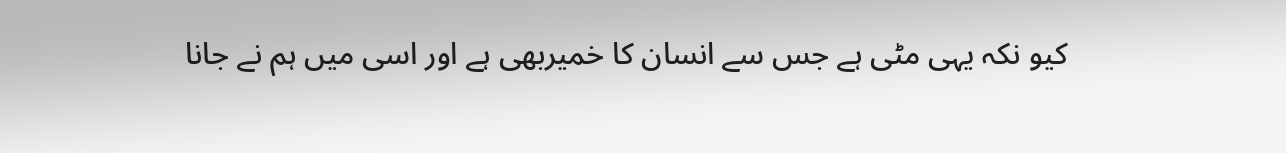کیو نکہ یہی مٹی ہے جس سے انسان کا خمیربھی ہے اور اسی میں ہم نے جانا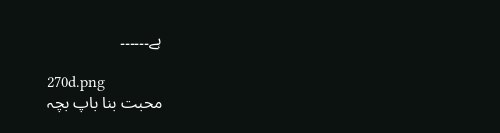ہے۔۔۔۔۔۔

270d.png
محبت بنا باپ بچہ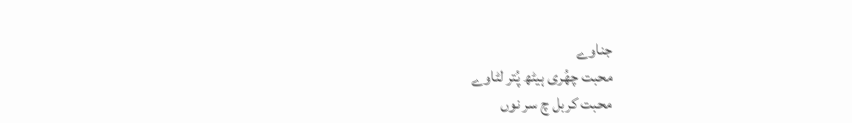جناوے
محبت چھُری ہیٹھ پُتر لٹاوے
محبت کربل چ سر نوں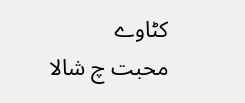کٹاوے
محبت چ شالا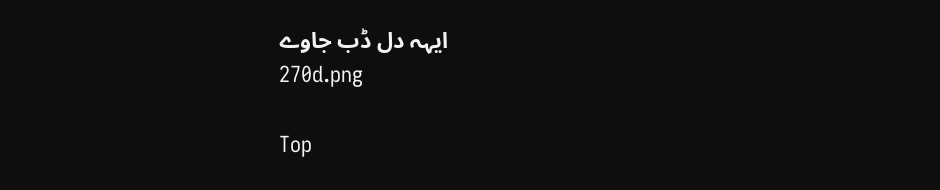ایہہ دل ڈب جاوے
270d.png

Top